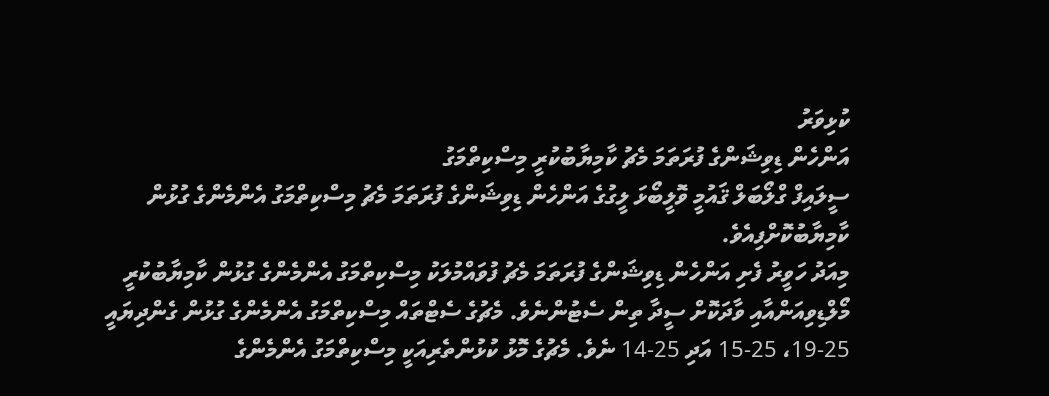ކުޅިވަރު
އަންހެން ޑިވިޝަންގެ ފުރަތަމަ މެޗު ކާމިޔާބުކުރީ މިސްކިތްމަގު
ސީލައިފް ގްލޯބަލް ޤައުމީ ވޮލީބޯޅަ ލީގުގެ އަންހެން ޑިވިޝަންގެ ފުރަތަމަ މެޗު މިސްކިތްމަގު އެންމެންގެ ގުޅުން ކާމިޔާބުކޮށްފިއެވެ.
މިއަދު ހަވީރު ފެށި އަންހެން ޑިވިޝަންގެ ފުރަތަމަ މެޗު ފުވައްމުލަކު މިސްކިތްމަގު އެންމެންގެ ގުޅުން ކާމިޔާބުކުރީ މޯލްޑިވިއަންއާއި ވާދަކޮށް ސީދާ ތިން ސެޓުންނެވެ. މެޗުގެ ސެޓްތައް މިސްކިތްމަގު އެންމެންގެ ގުޅުން ގެންދިޔައީ 25-19، 25-15 އަދި 25-14 ނެވެ. މެޗުގެ މޮޅު ކުޅުންތެރިއަކީ މިސްކިތްމަގު އެންމެންގެ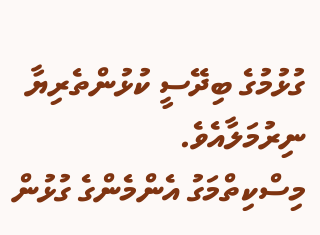ގުޅުމުގެ ބިދޭސީ ކުޅުންތެރިޔާ ނިރުމަލާއެވެ.
މިސްކިތްމަގު އެންމެންގެ ގުޅުން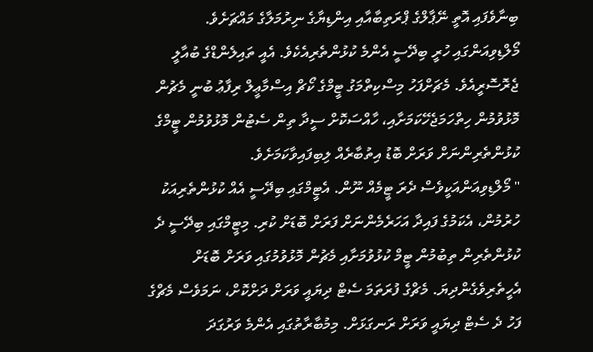ބިނާވެފައި އޮތީ ނޭޕާލްގެ ޕްރަތިބާއާއި އިންޑިޔާގެ ނިރުމަލާގެ މައްޗަށެވެ. މޯލްޑިވިއަންގައި ހުރީ ބިދޭސީ އެންމެ ކުޅުންތެރިއެކެވެ. އެއީ ތައިލެންޑްގެ ބުއާލީ ޖެރޮސޮރީއެވެ. މެޗަށްފަހު މިސްކިތްމަގު ޓީމްގެ ކޯޗް އިސްމާޢީލް ރިފާޢު ބުނީ މެޗުން މޮޅުވުމުން ހިތްހަމަޖެހޭކަމަށާއި، ހާއްސަކޮށް ސީދާ ތިން ސެޓުން މޮޅުވުމުން ޓީމްގެ ކުޅުންތެރިންނަށް ވަރަށް ބޮޑު އިތުބާރެއް ލިބިފައިވާކަމަށެވެ.
" މޯލްޑިވިއަންއަކީވެސް ދެރަ ޓީމެއް ނޫން. އެޓީމްގައި ބިދޭސީ އެއް ކުޅުންތެރިއަކު ހުރުމުން، އެކަމުގެ ފައިދާ އަހަރެމެންނަށް ފަރަށް ބޮޑަށް ކުރި. މިޓީމްގައި ބިދޭސީ ދެ ކުޅުންތެރިން ތިބުމުން ޓީމް ކުޅުވުމަށާއި މެޗުން މޮޅުވުމުގައި ވަރަށް ބޮޑަށް އެހީތެރިވެގެންދިޔަ. މެޗްގެ ފުރަތަމަ ސެޓް ދިޔައީ ވަރަށް ދަށްކޮށް، ނަމަވެސް މެޗްގެ ފަހު ދެ ސެޓް ދިޔައީ ވަރަށް ރަނގަޅަށް. މިމުބާރާތުގައި އެންމެ ވަރުގަދަ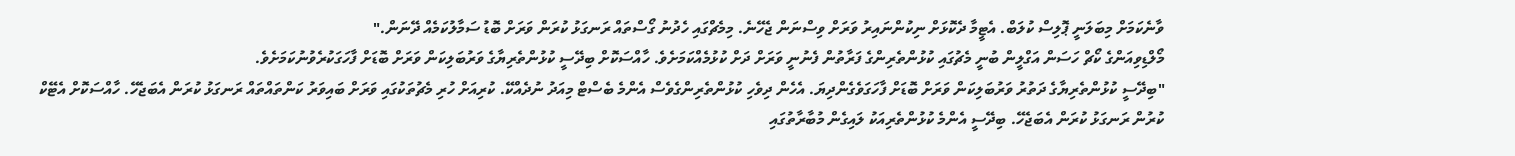ވާނެކަމަށް މިބަލަނީ ޕޮލިސް ކުލަބް. އެޓީމާ ދެކޮޅަށް ނިކުންނައިރު ވަރަށް ވިސްނަން ޖެހޭނެ. މިމެޗްގައި ހެދުނު ގޯސްތައް ރަނގަޅު ކުރަން ވަރަށް ބޮޑު ސަމާލުކަމެއް ދޭނަން."
މޯލްޑިވިއަންގެ ކޯޗް ހަސަން އަގްލީން ބުނީ މެޗުގައި ކުޅުންތެރިންގެ ފަރާތުން ފެނުނީ ވަރަށް ދަށް ކުޅުމެއްކަމަށެވެ. ހާއްސަކޮށް ބިދޭސީ ކުޅުންތެރިޔާގެ ވަރުބަލިކަން ވަރަށް ބޮޑަށް ފާހަގަކުރެވުނުކަމަށެވެ.
"ބިދޭސީ ކުޅުންތެރިޔާގެ ދަތުރު ވަރުބަލިކަން ވަރަށް ބޮޑަށް ފާހަގަވެގެންދިޔަ. އެހެން ދިވެހި ކުޅުންތެރިންގެވެސް އެންމެ ބެސްޓް މިއަދު ނުދެއްކޭ. ކުރިއަށް ހުރި މެޗުތަކުގައި ވަރަށް ބައިވަރު ކަންތައްތައް ރަނގަޅު ކުރަން އެބަޖެހޭ. ހާއްސަކޮށް އެޓޭކް ކުރުން ރަނގަޅު ކުރަން އެބަޖެހޭ. ބިދޭސީ އެންމެ ކުޅުންތެރިއަކު ލައިގެން މުބާރާތުގައި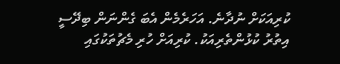ކުރިއަކަށް ނުދާނެ. އަހަރެމެން އެބަ ގެންނަން ބިދޭސީ އިތުރު ކުޅުންތެރިއަކު. ކުރިއަށް ހުރި މެޗުތަކުގައި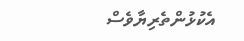އެކުޅުންތެރިޔާވެސް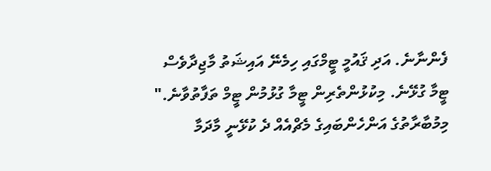ފެންނާނެ. އަދި ޤައުމީ ޓީމްގައި ހިމެނޭ އައިޝަތު މާޖިދާވެސް ޓީމާ ގުޅޭނެ. މިކުޅުންތެރިން ޓީމާ ގުޅުމުން ޓީމް ތަފާތުވާނެ."
މިމުބާރާތުގެ އަންހެންބައިގެ މެޗްއެއް ދެ ކުޅޭނީ މާދަމާ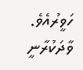ހަވީރުއެވެ. ވާދަކުރާނީ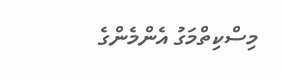މިސްކިތްމަގު އެންމެންގެ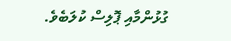ގުޅުންމާއި ޕޮލިސް ކުލަބެވެ.